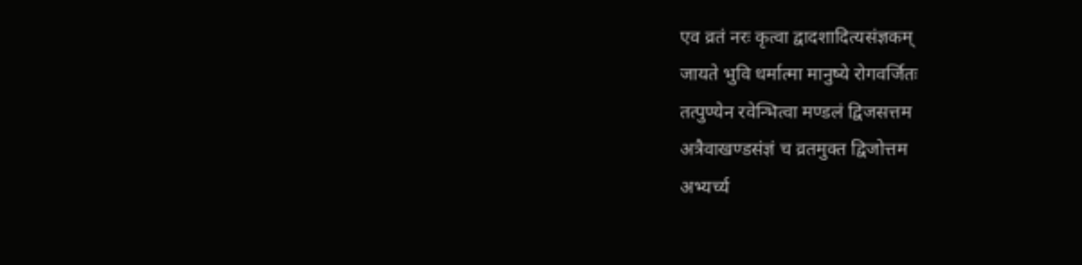एव व्रतं नरः कृत्वा द्वादशादित्यसंज्ञकम्
जायते भुवि धर्मात्मा मानुष्ये रोगवर्जितः
तत्पुण्येन रवेन्भित्वा मण्डलं द्विजसत्तम
अत्रैवाखण्डसंज्ञं च व्रतमुक्त द्विजोत्तम
अभ्यर्च्य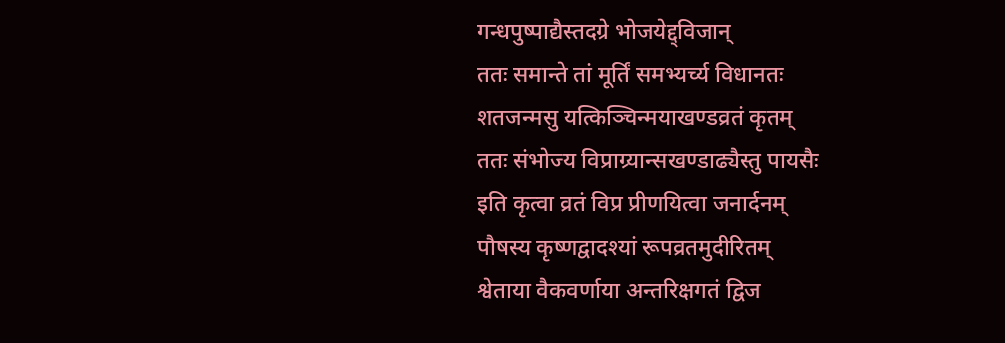गन्धपुष्पाद्यैस्तदग्रे भोजयेद्द्विजान्
ततः समान्ते तां मूर्तिं समभ्यर्च्य विधानतः
शतजन्मसु यत्किञ्चिन्मयाखण्डव्रतं कृतम्
ततः संभोज्य विप्राग्र्यान्सखण्डाढ्यैस्तु पायसैः
इति कृत्वा व्रतं विप्र प्रीणयित्वा जनार्दनम्
पौषस्य कृष्णद्वादश्यां रूपव्रतमुदीरितम्
श्वेताया वैकवर्णाया अन्तरिक्षगतं द्विज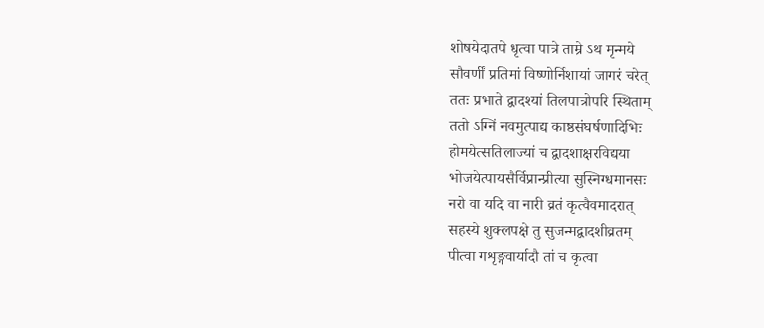शोषयेदातपे धृत्वा पात्रे ताम्रे ऽथ मृन्मये
सौवर्णीं प्रतिमां विष्णोर्निशायां जागरं चरेत्
ततः प्रभाते द्वादश्यां तिलपात्रोपरि स्थिताम्
ततो ऽग्निं नवमुत्पाद्य काष्ठसंघर्षणादिभिः
होमयेत्सतिलाज्यां च द्वादशाक्षरविद्यया
भोजयेत्पायसैर्विप्रान्प्रीत्या सुस्निग्धमानसः
नरो वा यदि वा नारी व्रतं कृत्वैवमादरात्
सहस्ये शुक्लपक्षे तु सुजन्मद्वादशीव्रतम्
पीत्वा गशृङ्गवार्यादौ तां च कृत्वा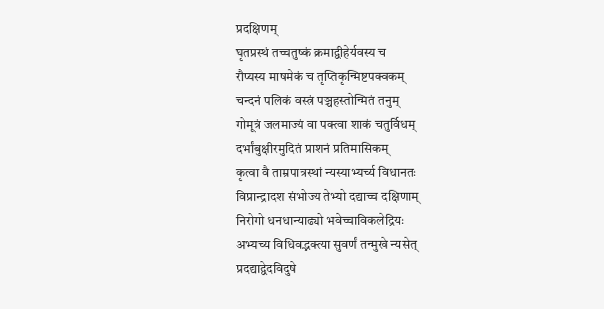प्रदक्षिणम्
घृतप्रस्थं तच्चतुष्कं क्रमाद्वीहेर्यवस्य च
रौप्यस्य माषमेकं च तृप्तिकृन्मिष्टपक्वकम्
चन्दनं पलिकं वस्त्रं पञ्चहस्तोन्मितं तनुम्
गोमूत्रं जलमाज्यं वा पक्त्वा शाकं चतुर्विधम्
दर्भांबुक्षीरमुदितं प्राशनं प्रतिमासिकम्
कृत्वा वै ताम्रपात्रस्थां न्यस्याभ्यर्च्य विधानतः
विप्रान्द्रादश संभोज्य तेभ्यो दद्याच्च दक्षिणाम्
निरोगो धनधान्याढ्यो भवेच्चाविकलेद्रियः
अभ्यच्य विधिवद्भक्त्या सुवर्णं तन्मुखे न्यसेत्
प्रदद्याद्वेदविदुषे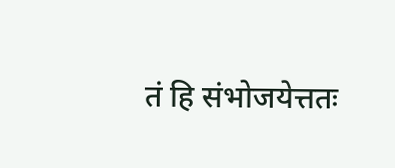तं हि संभोजयेत्ततः